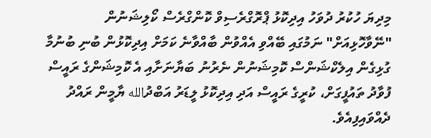މިދިޔަ ހުކުރު ދުވަހު އިދިކޮޅު ޕްރޮގްރެސިވް ކޮންގްރެސް ކޯލިޝަނުން "ނޭވާހޮޅިއަށް" ނަމުގައި ބޭއްވި އެއްވުން ބާއްވާނެ ކަމަށް އިދިކޮޅުން ބުނި ބުނުމާ ގުޅިގެން އިލެކްޝަންސް ކޮމިޝަނުން ނެރުނު ބަޔާނަށާއި އެ ކޮމިޝަންގެ ރައީސް ފުވާދު ތައުފީގަށް، ކުރީގެ ރައީސް އަދި އިދިކޮޅު ލީޑަރު އަބްދުالله ޔާމީން ރައްދު ދެއްވައިފިއެވެ.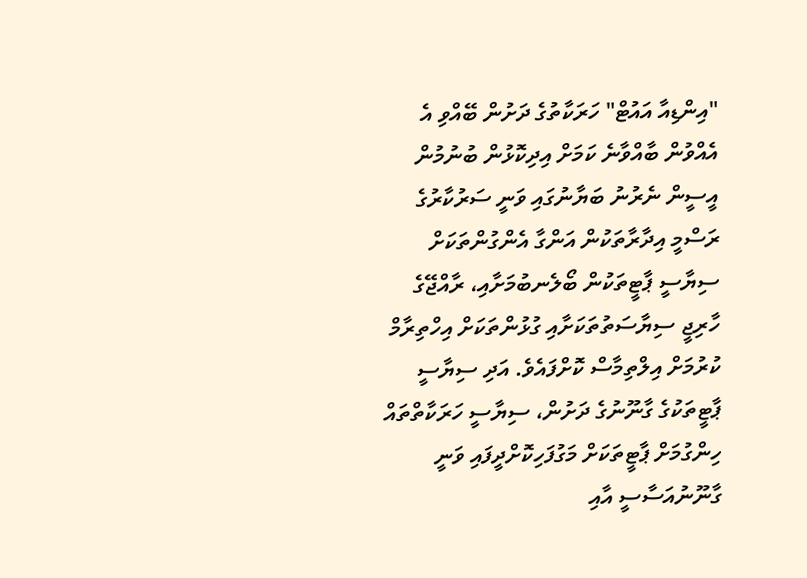"އިންޑިއާ އައުޓް" ހަރަކާތުގެ ދަށުން ބޭއްވި އެ އެއްވުން ބާއްވާނެ ކަމަށް އިދިކޮޅުން ބުނުމުން އީސީން ނެރުނު ބަޔާނުގައި ވަނީ ސަރުކާރުގެ ރަސްމީ އިދާރާތަކުން އަންގާ އެންގުންތަކަށް ސިޔާސީ ޕާޓީތަކުން ބޯލެނބުމަށާއި، ރާއްޖޭގެ ހާރިޖީ ސިޔާސަތުތަކަށާއި ގުޅުންތަކަށް އިހްތިރާމް ކުރުމަށް އިލްތިމާސް ކޮށްފައެވެ. އަދި ސިޔާސީ ޕާޓީތަކުގެ ގާނޫނުގެ ދަށުން، ސިޔާސީ ހަރަކާތްތައް ހިންގުމަށް ޕާޓީތަކަށް މަގުފަހިކޮށްދީފައި ވަނީ ގާނޫނުއަސާސީ އާއި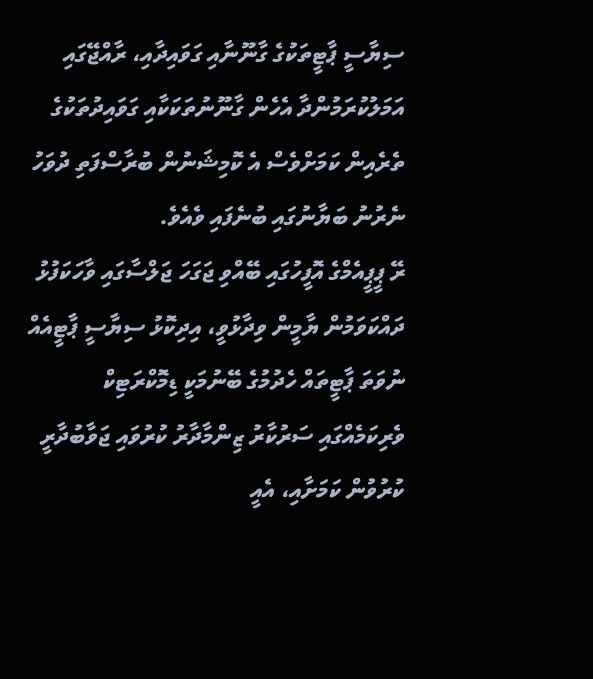ސިޔާސީ ޕާޓީތަކުގެ ގާނޫނާއި ގަވައިދާއި، ރާއްޖޭގައި އަމަލުކުރަމުންދާ އެހެން ގާނޫނުތަކަކާއި ގަވައިދުތަކުގެ ތެރެއިން ކަމަށްވެސް އެ ކޮމިޝަނުން ބުރާސްފަތި ދުވަހު ނެރުނު ބަޔާނުގައި ބުނެފައި ވެއެވެ.
ރޭ ޕީޕީއެމްގެ އޮފީހުގައި ބޭއްވި ޖަގަހަ ޖަލްސާގައި ވާހަކަފުޅު ދައްކަވަމުން ޔާމީން ވިދާޅުވީ، އިދިކޮޅު ސިޔާސީ ޕާޓީއެއް ނުވަތަ ޕާޓީތައް ހެދުމުގެ ބޭނުމަކީ ޑިމޮކްރަޓިކް ވެރިކަމެއްގައި ސަރުކާރު ޒިންމާދާރު ކުރުވައި ޖަވާބުދާރީ ކުރުވުން ކަމަށާއި، އެއީ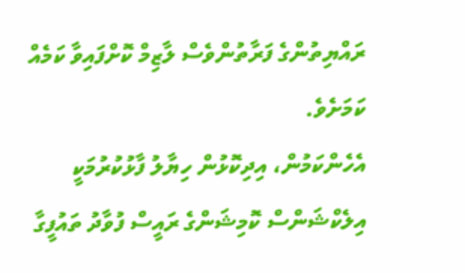ރައްޔިތުންގެ ފަރާތުންވެސް ލާޒިމް ކޮށްފައިވާ ކަމެއް ކަމަށެވެ.
އެހެންކަމުން، އިދިކޮޅުން ހިޔާލު ފާޅުކުރުމަކީ އިލެކްޝަންސް ކޮމިޝަންގެ ރައީސް ފުވާދު ތައުފީގާ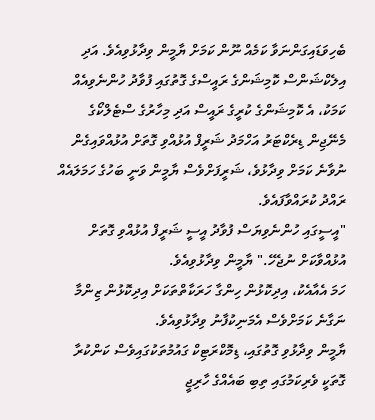ބެހިވަޑައިގަންނަވާ ކަމެއް ނޫން ކަމަށް ޔާމީން ވިދާޅުވިއެވެ. އަދި އިލެކްޝަންސް ކޮމިޝަންގެ ރައީސްގެ ގޮތުގައި ފުވާދު ހުންނެވިއެއް ކަމަކު، އެ ކޮމިޝަންގެ ކުރީގެ ރައީސް އަދި މިހާރުގެ ސްޓެލްކޯގެ މެނޭޖިން ޑިރެކްޓަރު އަހްމަދު ޝަރީފް އުޅުއްވި ގޮތަށް އުޅުއްވައިގެން ނުވާނެ ކަމަށް ވިދާޅުވެ، ޝަރީފަށްވެސް ޔާމީން ވަނީ ބަހުގެ ހަމަލައެއް ރައްދު ކުރައްވާފައެވެ.
"އީސީގައި ހުންނެވިޔަސް ފުވާދު އީސީ ޝަރީފް އުޅުއްވި ގޮތަށް އުޅުއްވާކަށް ނުޖެހޭ." ޔާމީން ވިދާޅުވިއެވެ.
ހަމަ އެއާއެކު، އިދިކޮޅުން ހިންގާ ހަރަކާތްތަކަށް އިދިކޮޅުން ޒިންމާ ނަގާނެ ކަމަށްވެސް އެމަނިކުފާނު ވިދާޅުވިއެވެ.
ޔާމީން ވިދާޅުވި ގޮތުގައި، ޑިމޮކްރަޓިކް ގައުމުތަކުގައިވެސް ކަންކުރާ ގޮތަކީ ވެރިކަމުގައި ތިބި ބައެއްގެ ހާރިޖީ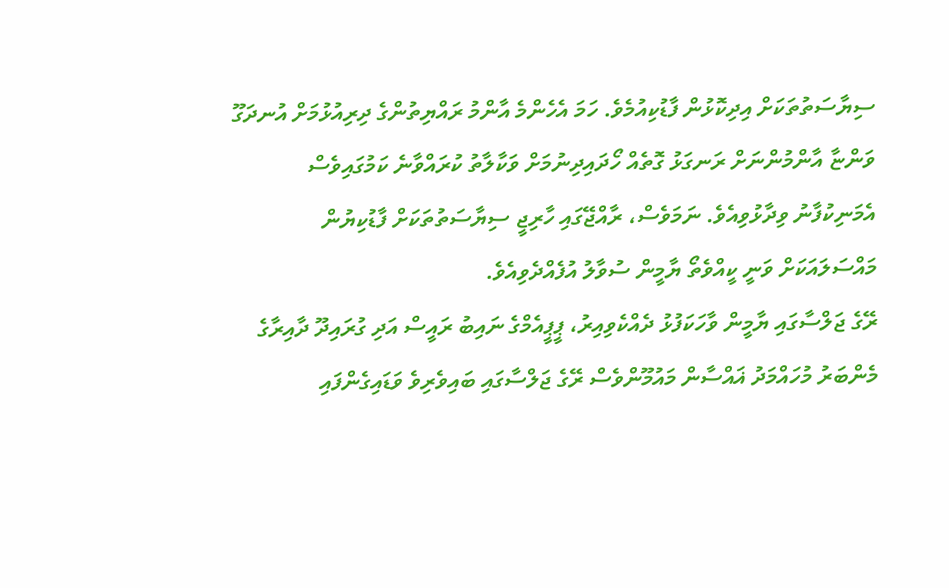ސިޔާސަތުތަކަށް އިދިކޮޅުން ފާޑުކިއުމެވެ. ހަމަ އެހެންމެ އާންމު ރައްޔިތުންގެ ދިރިއުޅުމަށް އުނދަގޫ ވަންޏާ އާންމުންނަށް ރަނގަޅު ގޮތެއް ހޯދައިދިނުމަށް ވަކާލާތު ކުރައްވާނެ ކަމުގައިވެސް އެމަނިކުފާނު ވިދާޅުވިއެވެ. ނަމަވެސް، ރާއްޖޭގައި ހާރިޖީ ސިޔާސަތުތަކަށް ފާޑުކިޔުން މައްސަލައަކަށް ވަނީ ކީއްވެތޯ ޔާމީން ސުވާލު އުފެއްދެވިއެވެ.
ރޭގެ ޖަލްސާގައި ޔާމީން ވާހަކަފުޅު ދެއްކެވިއިރު، ޕީޕީއެމްގެ ނައިބު ރައީސް އަދި ގުރައިދޫ ދާއިރާގެ މެންބަރު މުހައްމަދު ޣައްސާން މައުމޫންވެސް ރޭގެ ޖަލްސާގައި ބައިވެރިވެ ވަޑައިގެންފައި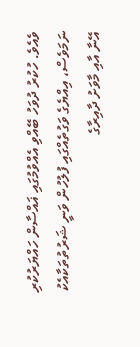ވެއެވެ. ހުކުރު ދުވަހު ބޭއްވި އެއްވުމުގައި ޣައްސާން ހައްޔަރުކުރި ނަމަވެސް، އިއްޔެގެ ވަގުތެއްގައި ފުލުހުން ވަނީ ޝަރުތުތަކާއެކު އޭނާ އާއި މާވަށު ދާއިރާގެ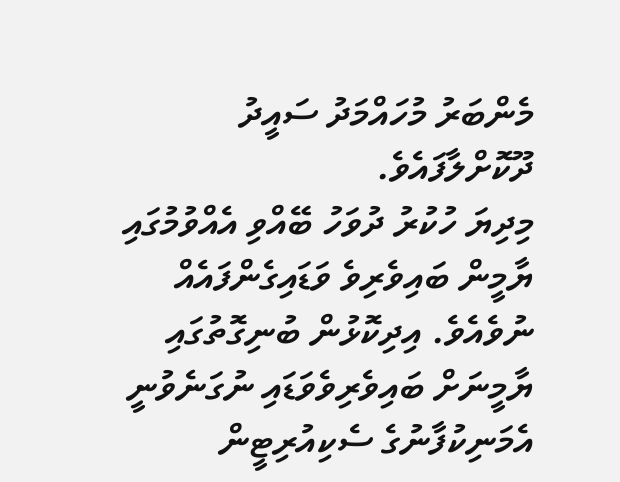މެންބަރު މުހައްމަދު ސައީދު ދޫކޮށްލާފައެވެ.
މިދިޔަ ހުކުރު ދުވަހު ބޭއްވި އެއްވުމުގައި ޔާމީން ބައިވެރިވެ ވަޑައިގެންފައެއް ނުވެއެވެ. އިދިކޮޅުން ބުނިގޮތުގައި ޔާމީނަށް ބައިވެރިވެވަޑައި ނުގަނެވުނީ އެމަނިކުފާނުގެ ސެކިއުރިޓީން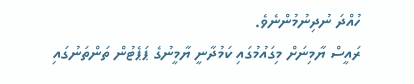ހުއްދަ ނުދިނުމުންނެވެ.
ރައީސް ޔާމިނަށް މިގައުމުގައި ކަމުދާނީ ޔާމީނުގެ ޕަޕެޓުން ތަންތަނުގައި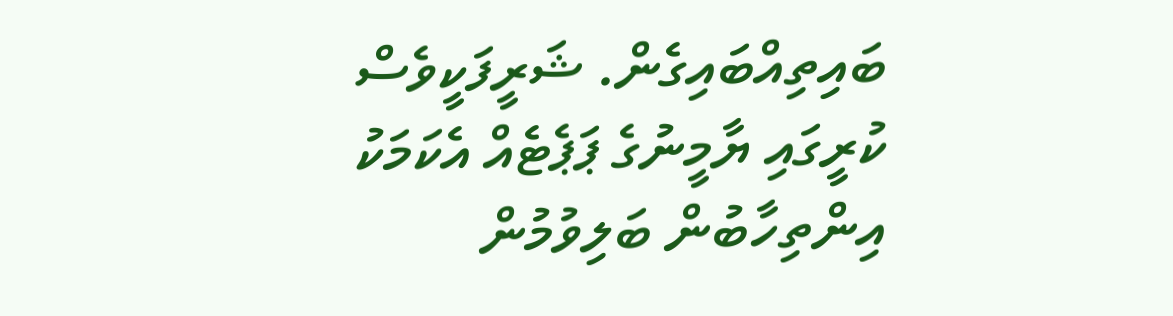ބައިތިއްބައިގެން. ޝަރީފަކީވެސް ކުރީގައި ޔާމީނުގެ ޕަޕެޓެއް އެކަމަކު އިންތިހާބުން ބަލިވުމުން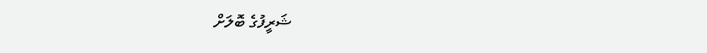ޝަރީފުގެ ބޮލަށް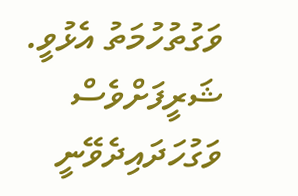ވަގުތުހުމަތު އެޅުވީ. ޝަރީފަށްވެސް ވަގުހަދައިދެވޭނީ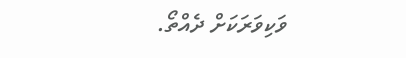ވަކިވަރަކަށް ދެއްތޯ.